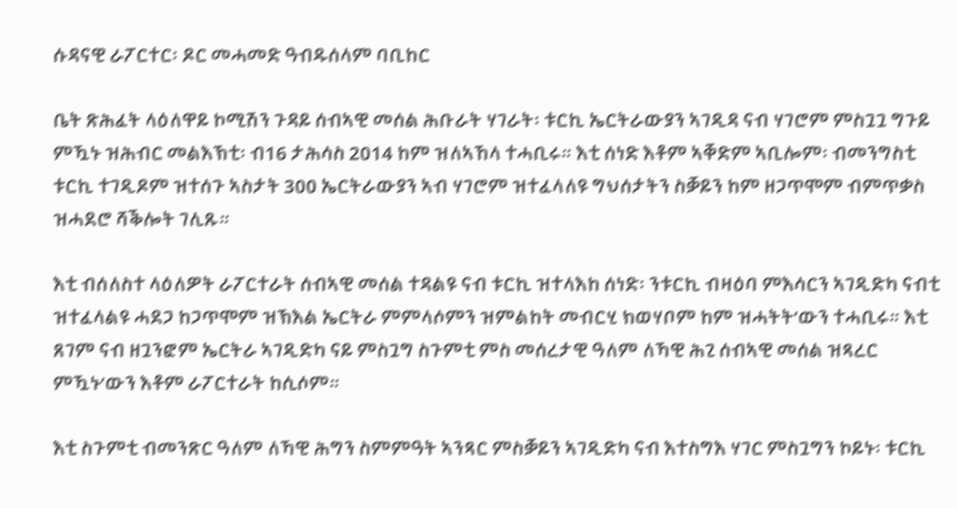ሱዳናዊ ራፖርተር፡ ዶር መሓመድ ዓብዱሰላም ባቢከር

ቤት ጽሕፈት ላዕለዋይ ኮሚሽን ጉዳይ ሰብኣዊ መሰል ሕቡራት ሃገራት፡ ቱርኪ ኤርትራውያን ኣገዲዳ ናብ ሃገሮም ምስጓጓ ግጉይ ምዃኑ ዝሕብር መልእኽቲ፡ ብ16 ታሕሳስ 2014 ከም ዝለኣኸላ ተሓቢሩ። እቲ ሰነድ እቶም ኣቐድም ኣቢሎም፡ ብመንግስቲ ቱርኪ ተገዲዶም ዝተሰጉ ኣስታት 300 ኤርትራውያን ኣብ ሃገሮም ዝተፈላለዩ ግህሰታትን ስቓይን ከም ዘጋጥሞም ብምጥቃስ ዝሓደሮ ሻቕሎት ገሊጹ።

እቲ ብሰለስተ ላዕለዎት ራፖርተራት ሰብኣዊ መሰል ተዳልዩ ናብ ቱርኪ ዝተላእከ ሰነድ፡ ንቱርኪ ብዛዕባ ምእሳርን ኣገዲድካ ናብቲ ዝተፈላልዩ ሓደጋ ከጋጥሞም ዝኽእል ኤርትራ ምምላሶምን ዝምልከት መብርሂ ክወሃቦም ከም ዝሓትት’ውን ተሓቢሩ። እቲ ጸገም ናብ ዘጓንፎም ኤርትራ ኣገዲድካ ናይ ምስጓግ ስጉምቲ ምስ መሰረታዊ ዓለም ለኻዊ ሕጊ ሰብኣዊ መሰል ዝጻረር ምዃኑ’ውን እቶም ራፖርተራት ከሲሶም።

እቲ ስጉምቲ ብመንጽር ዓለም ለኻዊ ሕግን ስምምዓት ኣንጻር ምስቓይን ኣገዲድካ ናብ እተስግእ ሃገር ምስጓግን ኮይኑ፡ ቱርኪ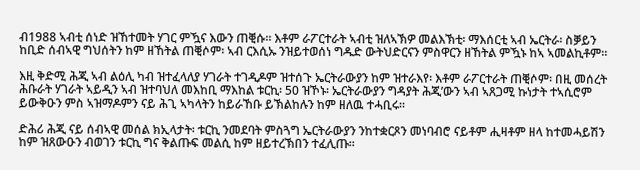ብ1988 ኣብቲ ሰነድ ዝኸተመት ሃገር ምዃና እውን ጠቒሱ። እቶም ራፖርተራት ኣብቲ ዝለኣኽዎ መልእኽቲ፡ ማእሰርቲ ኣብ ኤርትራ፡ ስቓይን ከቢድ ሰብኣዊ ግህሰትን ከም ዘኸትል ጠቒሶም፡ ኣብ ርእሲኡ ንዝይተወሰነ ግዱድ ውትህድርናን ምስዋርን ዘኸትል ምዃኑ ከኣ ኣመልኪቶም።

እዚ ቅድሚ ሕጂ ኣብ ልዕሊ ካብ ዝተፈላለያ ሃገራት ተገዲዶም ዝተሰጉ ኤርትራውያን ከም ዝተራእየ፡ እቶም ራፖርተራት ጠቒሶም፡ በዚ መሰረት ሕቡራት ሃገራት ኣይዲን ኣብ ዝተባህለ መእከቢ ማእከል ቱርኪ፡ 50 ዝኾኑ፡ ኤርትራውያን ግዳያት ሕጂ’ውን ኣብ ኣጸጋሚ ኩነታት ተኣሲሮም ይውቅዑን ምስ ኣዝማዶምን ናይ ሕጊ ኣካላትን ከይራኸቡ ይኽልከሉን ከም ዘለዉ ተሓቢሩ።

ድሕሪ ሕጂ ናይ ሰብኣዊ መሰል ክኢላታት፡ ቱርኪ ንመደባት ምስጓግ ኤርትራውያን ንከተቋርጾን መነባብሮ ናይቶም ሒዛቶም ዘላ ከተመሓይሽን ከም ዝጸውዑን ብወገን ቱርኪ ግና ቅልጡፍ መልሲ ከም ዘይተረኽበን ተፈሊጡ።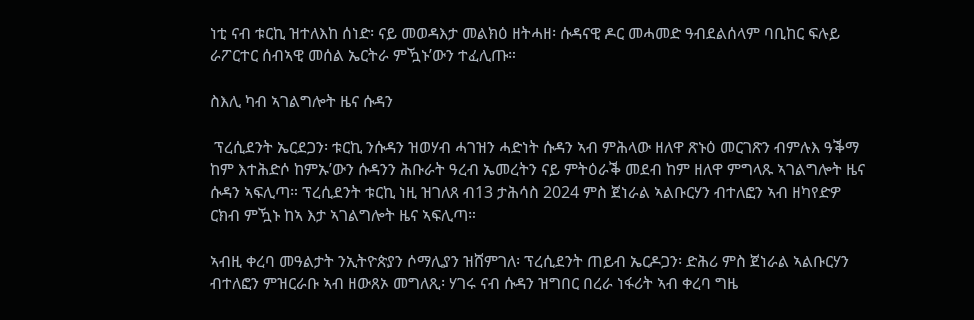ነቲ ናብ ቱርኪ ዝተለእከ ሰነድ፡ ናይ መወዳእታ መልክዕ ዘትሓዘ፡ ሱዳናዊ ዶር መሓመድ ዓብደልሰላም ባቢከር ፍሉይ ራፖርተር ሰብኣዊ መሰል ኤርትራ ምዃኑ’ውን ተፈሊጡ።

ስእሊ ካብ ኣገልግሎት ዜና ሱዳን

 ፕረሲደንት ኤርደጋን፡ ቱርኪ ንሱዳን ዝወሃብ ሓገዝን ሓድነት ሱዳን ኣብ ምሕላው ዘለዋ ጽኑዕ መርገጽን ብምሉእ ዓቕማ ከም እተሕድሶ ከምኡ’ውን ሱዳንን ሕቡራት ዓረብ ኤመረትን ናይ ምትዕራቕ መደብ ከም ዘለዋ ምግላጹ ኣገልግሎት ዜና ሱዳን ኣፍሊጣ። ፕረሲደንት ቱርኪ ነዚ ዝገለጸ ብ13 ታሕሳስ 2024 ምስ ጀነራል ኣልቡርሃን ብተለፎን ኣብ ዘካየድዎ ርክብ ምዃኑ ከኣ እታ ኣገልግሎት ዜና ኣፍሊጣ።

ኣብዚ ቀረባ መዓልታት ንኢትዮጵያን ሶማሊያን ዝሸምገለ፡ ፕረሲደንት ጠይብ ኤርዶጋን፡ ድሕሪ ምስ ጀነራል ኣልቡርሃን ብተለፎን ምዝርራቡ ኣብ ዘውጸኦ መግለጺ፡ ሃገሩ ናብ ሱዳን ዝግበር በረራ ነፋሪት ኣብ ቀረባ ግዜ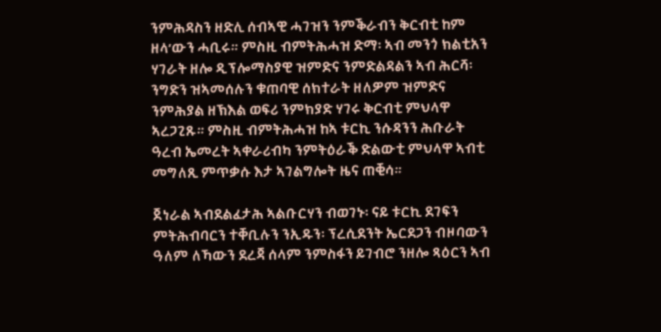ንምሕዳስን ዘድሊ ሰብኣዊ ሓገዝን ንምቕራብን ቅርብቲ ከም ዘላ’ውን ሓቢሩ። ምስዚ ብምትሕሓዝ ድማ፡ ኣብ መንጎ ክልቲአን ሃገራት ዘሎ ዲፕሎማስያዊ ዝምድና ንምድልዳልን ኣብ ሕርሻ፡ ንግድን ዝኣመሰሉን ቁጠባዊ ሰክተራት ዘለዎም ዝምድና ንምሕያል ዘኽእል ወፍሪ ንምክያድ ሃገሩ ቅርብቲ ምህላዋ ኣረጋጊጹ። ምስዚ ብምትሕሓዝ ከኣ ቱርኪ ንሱዳንን ሕቡራት ዓረብ ኤመረት ኣቀራሪብካ ንምትዕራቕ ድልውቲ ምህላዋ ኣብቲ መግለጺ ምጥቃሱ እታ ኣገልግሎት ዜና ጠቒሳ።

ጀነራል ኣብደልፈታሕ ኣልቡርሃን ብወገኑ፡ ናይ ቱርኪ ደገፍን ምትሕብባርን ተቐቢሉን ንኢዱን፡ ፕረሲደንት ኤርደጋን ብዞባውን ዓለም ለኻውን ደረጃ ሰላም ንምስፋን ይገብሮ ንዘሎ ጻዕርን ኣብ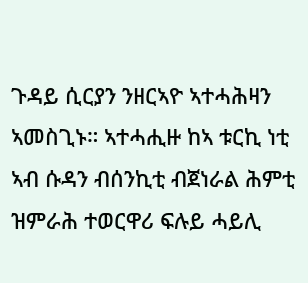ጉዳይ ሲርያን ንዘርኣዮ ኣተሓሕዛን ኣመስጊኑ። ኣተሓሒዙ ከኣ ቱርኪ ነቲ ኣብ ሱዳን ብሰንኪቲ ብጀነራል ሕምቲ ዝምራሕ ተወርዋሪ ፍሉይ ሓይሊ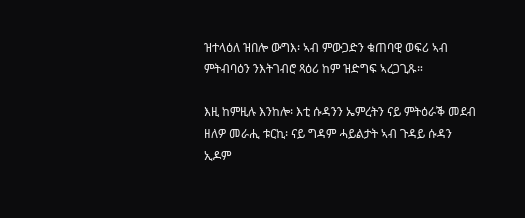ዝተላዕለ ዝበሎ ውግእ፡ ኣብ ምውጋድን ቁጠባዊ ወፍሪ ኣብ ምትብባዕን ንእትገብሮ ጻዕሪ ከም ዝድግፍ ኣረጋጊጹ።

እዚ ከምዚሉ እንከሎ፡ እቲ ሱዳንን ኤምረትን ናይ ምትዕራቕ መደብ ዘለዎ መራሒ ቱርኪ፡ ናይ ግዳም ሓይልታት ኣብ ጉዳይ ሱዳን ኢዶም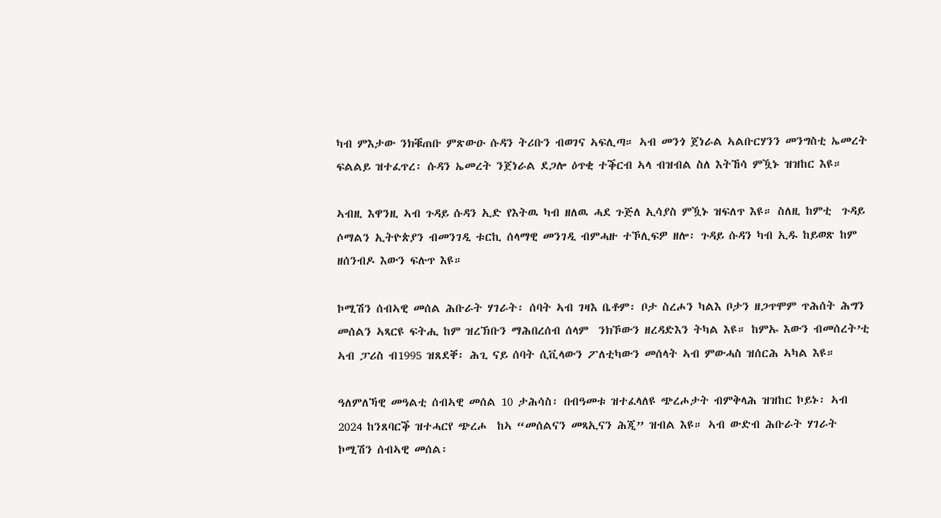ካብ ምእታው ንክቑጠቡ ምጽውዑ ሱዳን ትሪቡን ብወገና ኣፍሊጣ። ኣብ መንጎ ጀነራል ኣልቡርሃንን መንግስቲ ኤመረት ፍልልይ ዝተፈጥረ፡ ሱዳን ኤመረት ንጀነራል ደጋሎ ዕጥቂ ተቕርብ ኣላ ብዝብል ስለ እትኸሳ ምዃኑ ዝዝከር እዩ።

ኣብዚ እዋንዚ ኣብ ጉዳይ ሱዳን ኢድ የእትዉ ካብ ዘለዉ ሓደ ጉጅለ ኢሳያስ ምዃኑ ዝፍለጥ እዩ። ስለዚ ከምቲ  ጉዳይ ሶማልን ኢትዮጵያን ብመንገዲ ቱርኪ ሰላማዊ መንገዲ ብምሓዙ ተኾሊፍዎ ዘሎ፡ ጉዳይ ሱዳን ካብ ኢዱ ከይወጽ ከም ዘሰንብዶ እውን ፍሉጥ እዩ።

ኮሚሽን ሰብኣዊ መሰል ሕቡራት ሃገራት፡ ሰባት ኣብ ገዛእ ቤቶም፡ ቦታ ስረሖን ካልእ ቦታን ዘጋጥሞም ጥሕሰት ሕግን መሰልን ኣጻርዩ ፍትሒ ከም ዝረኽቡን ማሕበረሰብ ሰላም  ንክኾውን ዘረዳድእን ትካል እዩ። ከምኡ እውን ብመሰረት’ቲ ኣብ ፓሪስ ብ1995 ዝጸደቐ፡ ሕጊ ናይ ሰባት ሲቪላውን ፖለቲካውን መሰላት ኣብ ምውሓስ ዝሰርሕ ኣካል እዩ።

ዓለምለኻዊ መዓልቲ ሰብኣዊ መሰል 10 ታሕሳስ፡ በብዓመቱ ዝተፈላለዩ ጭረሖታት ብምቅላሕ ዝዝከር ኮይኑ፡ ኣብ 2024 ከንጸባርቕ ዝተሓርየ ጭረሖ  ከኣ “መሰልናን መጻኢናን ሕጂ” ዝብል እዩ። ኣብ ውድብ ሕቡራት ሃገራት ኮሚሽን ሰብኣዊ መሰል፡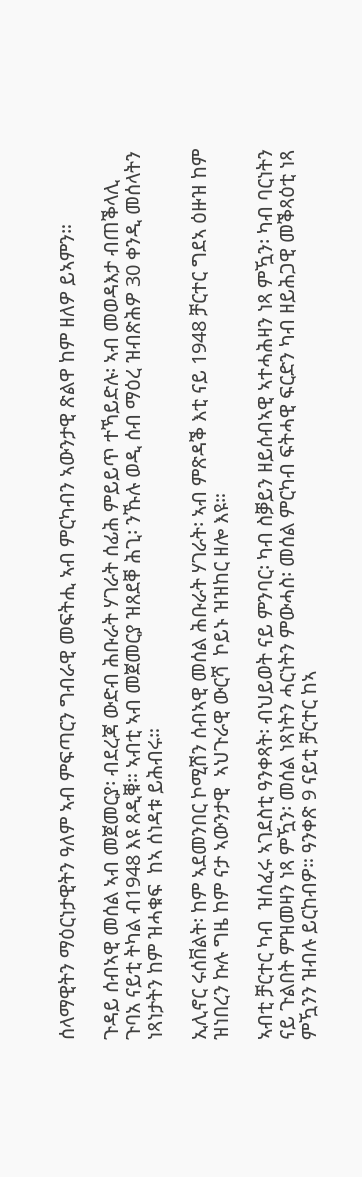ሰላማዊትን ማዕርነታዊትን ዓለም ኣብ ምፍጣርን ግብራዊ መፍትሒ ኣብ ምርካብን ኣውንታዊ ጽልዋ ከም ዘለዎ ይኣምን።

ጉዳይ ሰብኣዊ መሰል ኣብ መጀመርያ፡ ብደረጃ ውድብ ሕቡራት ሃገራት ሰፊሕ ምይይጥ ተኻይድሉ፡ ኣብ መወዳእታ ብጠቕላሊ ጉባአ ናይቲ ትካል ብ1948 እዩ ጸዲቑ። ኣብቲ ኣብ መጀመርያ ዝጸደቐ ሕጊ፡ ንኹሉ ወዲ ሰብ ማዕረ ዝብጽሕዎ 30 ቀንዲ መሰላትን ነጻነታትን ከም ዝሓቁፍ  ከኣ ሰነዳቱ ይሕብሩ።

ኢሊኖር ሩሰቨልት፡ ከም ኣደመንበር ኮሚሽን ሰብኣዊ መሰል ሕቡራት ሃገራት፡ ኣብ ምጽዳቕ እቲ ናይ 1948 ቻርተር ግደኣ ዕዙዝ ከም ዝነበረን ኩሉ ግዜ ከም ናታ ኣውንታዊ  ኣህጉራዊ ውርሻ  ኮይኑ ዝዝከር ዘሎ እዩ።

ኣብቲ ቻርተር ካብ  ዝሰፈሩ ኣገደስቲ ዓንቀጻት፡ ብህይወት ናይ ምንባር፡ ካብ ስቓይን ዘይሰብኣዊ ኣተሓሕዛን ነጻ ምዃን፡ ካብ ባርነትን ናይ ጉልበት ምዝመዛን ነጻ ምዃን፡ መሰል ነጻነትን ሓርነትን ምውሓስ፡ መሰል ምርካብ ፍትሓዊ ፍርድን ካብ ዘይሕጋዊ መቕጻዕቲ ነጻ ምዃንን ዝብሉ ይርከብዎ። ዓንቀጽ 9 ናይቲ ቻርተር ከኣ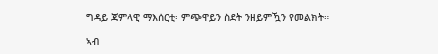ግዳይ ጃምላዊ ማእሰርቲ፡ ምጭዋይን ስደት ንዘይምዃን የመልክት።

ኣብ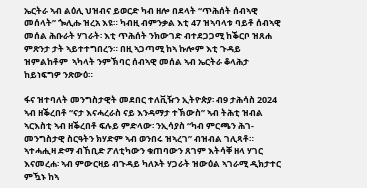ኤርትራ ኣብ ልዕሊ ህዝብና ይወርድ ካብ ዘሎ በደላት “ጥሕሰት ሰብኣዊ መሰላት” ጐሊሑ ዝረአ እዩ። ካብዚ ብምንቃል እቲ 47 ዝኣባላቱ ባይቶ ሰብኣዊ መሰል ሕቡራት ሃገራት፡ እቲ ጥሕሰት ንክውገድ ብተደጋጋሚ ከቕርቦ ዝጸሐ ምጽንታ ታት ኣይተተግበረን። በዚ ኣጋጣሚ ከኣ ኩሎም እቲ ጉዳይ ዝምልከቶም  ኣካላት ንምኽባር ሰብኣዊ መሰል ኣብ ኤርትራ ቆላሕታ ከይነፍግዎ ንጽውዕ።

ፋና ዝተባለት መንግስታዊት መደበር ተለቪዥን ኢትዮጵያ፡ ብ9 ታሕሳስ 2024 ኣብ ዘቕረበቶ “ናታ እናሓረራስ ናይ እንዳማታ ተኽውስ” ኣብ ትሕቲ ዝብል ኣርእስቲ ኣብ ዘቕረበቶ ፍሉይ ምድላው፡ ንኢሳያስ “ካብ ምርጫን ሕገ-መንግስታዊ ስርዓትን ክሃድም ኣብ ወንበሩ ዝኣረገ” ብዝብል ገሊጻቶ። ኣተሓሒዛ ድማ ብኸቢድ ፖለቲካውን ቁጠባውን ጸገም እትሳቐ ዘላ ሃገር እናመረሐ፡ ኣብ ምውርዛይ ብጉዳይ ካለኦት ሃጋራት ዝውዕል ኣገራሚ ዲክታተር ምዃኑ ከኣ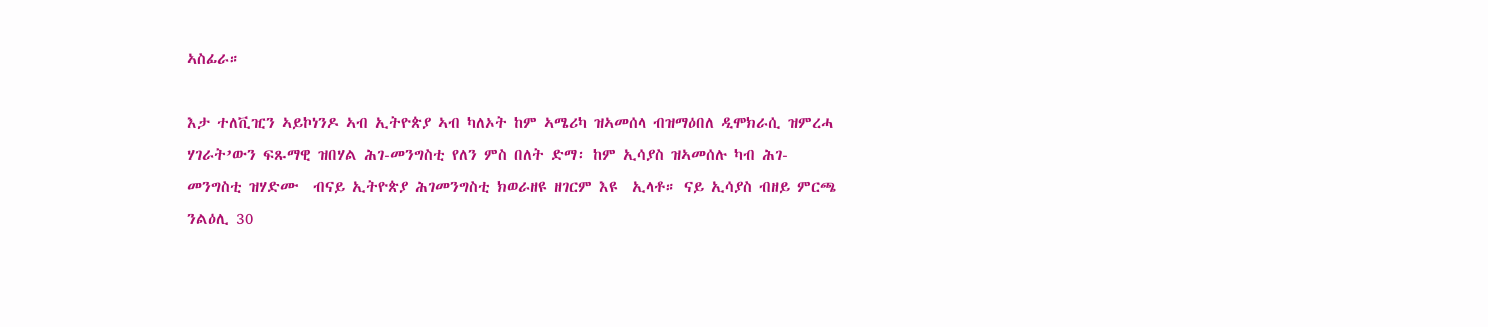ኣስፊራ።

እታ ተለቪዢን ኣይኮነንዶ ኣብ ኢትዮጵያ ኣብ ካለኦት ከም ኣሜሪካ ዝኣመሰላ ብዝማዕበለ ዲሞክራሲ ዝምረሓ  ሃገራት’ውን ፍጹማዊ ዝበሃል ሕገ-መንግስቲ የለን ምስ በለት ድማ፡ ከም ኢሳያስ ዝኣመሰሉ ካብ ሕገ-መንግስቲ ዝሃድሙ  ብናይ ኢትዮጵያ ሕገመንግስቲ ክወራዘዩ ዘገርም እዩ  ኢላቶ። ናይ ኢሳያስ ብዘይ ምርጫ ንልዕሊ 30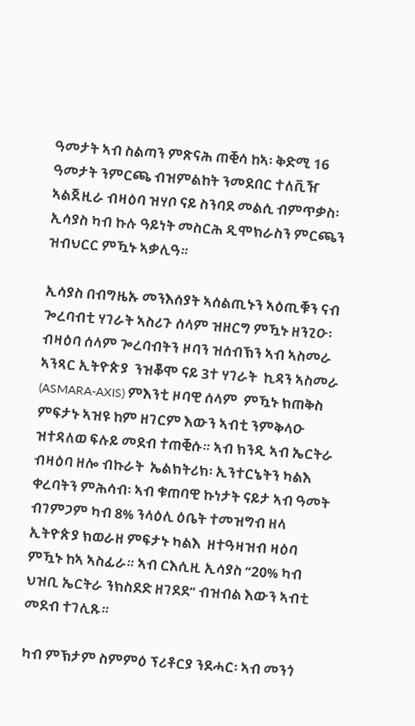ዓመታት ኣብ ስልጣን ምጽናሕ ጠቒሳ ከኣ፡ ቅድሚ 16 ዓመታት ንምርጫ ብዝምልከት ንመደበር ተለቪዥ ኣልጀዚራ ብዛዕባ ዝሃቦ ናይ ስንባደ መልሲ ብምጥቃስ፡ ኢሳያስ ካብ ኩሉ ዓይነት መስርሕ ዲሞክራስን ምርጫን ዝብህርር ምዃኑ ኣቃሊዓ።

ኢሳያስ በብግዜኡ መንእሰያት ኣሰልጢኑን ኣዕጢቑን ናብ ጐረባብቲ ሃገራት ኣስሪጉ ሰላም ዝዘርግ ምዃኑ ዘንጊዑ፡ ብዛዕባ ሰላም ጐረባብትን ዞባን ዝሰብኽን ኣብ ኣስመራ ኣንጻር ኢትዮጵያ  ንዝቖሞ ናይ 3ተ ሃገራት  ኪዳን ኣስመራ (ASMARA-AXIS) ምእንቲ ዞባዊ ሰላም  ምዃኑ ክጠቅስ ምፍታኑ ኣዝዩ ከም ዘገርም እውን ኣብቲ ንምቅላዑ ዝተዳለወ ፍሉይ መደብ ተጠቒሱ። ኣብ ክንዲ ኣብ ኤርትራ ብዛዕባ ዘሎ ብኩራት  ኤልክትሪክ፡ ኢንተርኔትን ካልእ ቀረባትን ምሕሳብ፡ ኣብ ቁጠባዊ ኩነታት ናይታ ኣብ ዓመት ብገምጋም ካብ 8% ንላዕሊ ዕቤት ተመዝግብ ዘላ ኢትዮጵያ ክወራዘ ምፍታኑ ካልእ  ዘተዓዛዝብ ዛዕባ ምዃኑ ከኣ ኣስፊራ። ኣብ ርእሲዚ ኢሳያስ “20% ካብ ህዝቢ ኤርትራ ንክስደድ ዘገደደ” ብዝብል እውን ኣብቲ መደብ ተገሊጹ።

ካብ ምኽታም ስምምዕ ፕሪቶርያ ንደሓር፡ ኣብ መንጎ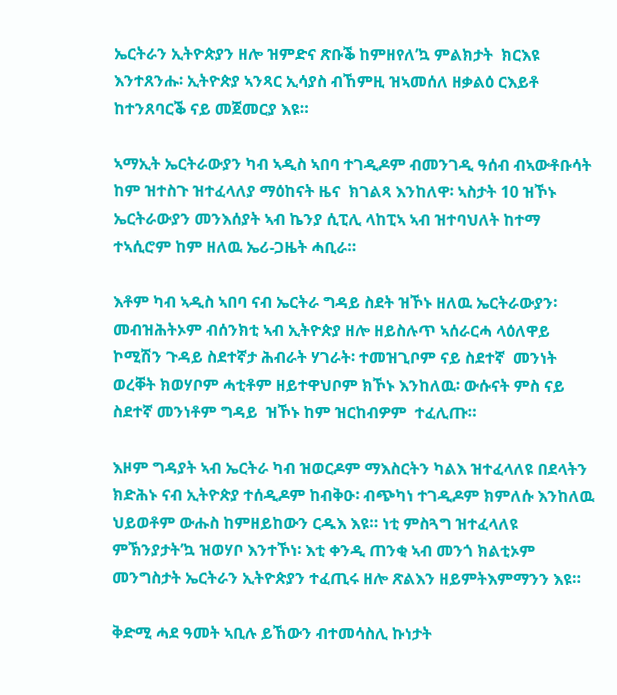ኤርትራን ኢትዮጵያን ዘሎ ዝምድና ጽቡቕ ከምዘየለ’ኳ ምልክታት  ክርእዩ እንተጸንሑ፡ ኢትዮጵያ ኣንጻር ኢሳያስ ብኸምዚ ዝኣመሰለ ዘቃልዕ ርእይቶ ከተንጸባርቕ ናይ መጀመርያ እዩ።

ኣማኢት ኤርትራውያን ካብ ኣዲስ ኣበባ ተገዲዶም ብመንገዲ ዓሰብ ብኣውቶቡሳት ከም ዝተስጉ ዝተፈላለያ ማዕከናት ዜና  ክገልጻ እንከለዋ፡ ኣስታት 10 ዝኾኑ ኤርትራውያን መንእሰያት ኣብ ኬንያ ሲፒሊ ላከፒኣ ኣብ ዝተባህለት ከተማ  ተኣሲሮም ከም ዘለዉ ኤሪ-ጋዜት ሓቢራ።

እቶም ካብ ኣዲስ ኣበባ ናብ ኤርትራ ግዳይ ስደት ዝኾኑ ዘለዉ ኤርትራውያን፡ መብዝሕትኦም ብሰንክቲ ኣብ ኢትዮጵያ ዘሎ ዘይስሉጥ ኣሰራርሓ ላዕለዋይ ኮሚሽን ጉዳይ ስደተኛታ ሕብራት ሃገራት፡ ተመዝጊቦም ናይ ስደተኛ  መንነት ወረቐት ክወሃቦም ሓቲቶም ዘይተዋህቦም ክኾኑ እንከለዉ፡ ውሱናት ምስ ናይ ስደተኛ መንነቶም ግዳይ  ዝኾኑ ከም ዝርከብዎም  ተፈሊጡ።

እዞም ግዳያት ኣብ ኤርትራ ካብ ዝወርዶም ማእስርትን ካልእ ዝተፈላለዩ በደላትን ክድሕኑ ናብ ኢትዮጵያ ተሰዲዶም ከብቅዑ፡ ብጭካነ ተገዲዶም ክምለሱ እንከለዉ ህይወቶም ውሑስ ከምዘይከውን ርዱእ እዩ። ነቲ ምስጓግ ዝተፈላለዩ ምኽንያታት’ኳ ዝወሃቦ እንተኾነ፡ እቲ ቀንዲ ጠንቂ ኣብ መንጎ ክልቲኦም መንግስታት ኤርትራን ኢትዮጵያን ተፈጢሩ ዘሎ ጽልእን ዘይምትእምማንን እዩ።

ቅድሚ ሓደ ዓመት ኣቢሉ ይኸውን ብተመሳስሊ ኩነታት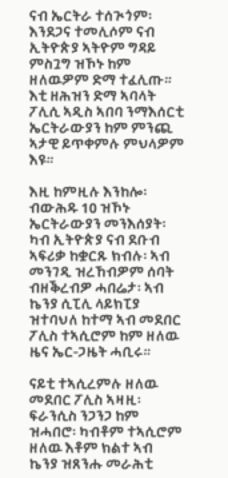ናብ ኤርትራ ተሰጒጎም፡ እንደጋና ተመሊሶም ናብ ኢትዮጵያ ኣትዮም ግዳይ ምስጓግ ዝኾኑ ከም ዘለዉዎም ድማ ተፈሊጡ። እቲ ዘሕዝን ድማ ኣባላት ፖሊሲ ኣዲስ ኣበባ ንማእሰርቲ ኤርትራውያን ከም ምንጪ ኣታዊ ይጥቀምሉ ምህላዎም እዩ።

እዚ ከምዚሉ እንከሎ፡ ብውሕዱ 10 ዝኾኑ ኤርትራውያን መንእሰያት፡ ካብ ኢትዮጵያ ናብ ደቡብ ኣፍሪቃ ከቋርጹ ክብሉ፡ ኣብ መንገዲ ዝረኸብዎም ሰባት ብዘቕረብዎ ሓበሬታ፡ ኣብ ኬንያ ሲፒሊ ላይክፒያ ዝተባህለ ከተማ ኣብ መደበር ፖሊስ ተኣሲሮም ከም ዘለዉ ዜና ኤር-ጋዜት ሓቢሩ።

ናይቲ ተኣሲረምሉ ዘለዉ መደበር ፖሊስ ኣዛዚ፡ ፍራንሲስ ንጋንጋ ከም ዝሓበሮ፡ ካብቶም ተኣሲሮም ዘለዉ እቶም ክልተ ኣብ ኬንያ ዝጸንሑ መራሕቲ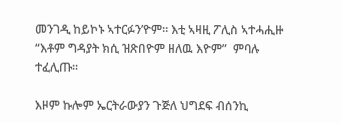መንገዲ ከይኮኑ ኣተርፉን’ዮም። እቲ ኣዛዚ ፖሊስ ኣተሓሒዙ “እቶም ግዳያት ክሲ ዝጽበዮም ዘለዉ እዮም”  ምባሉ ተፈሊጡ።

እዞም ኩሎም ኤርትራውያን ጉጅለ ህግደፍ ብሰንኪ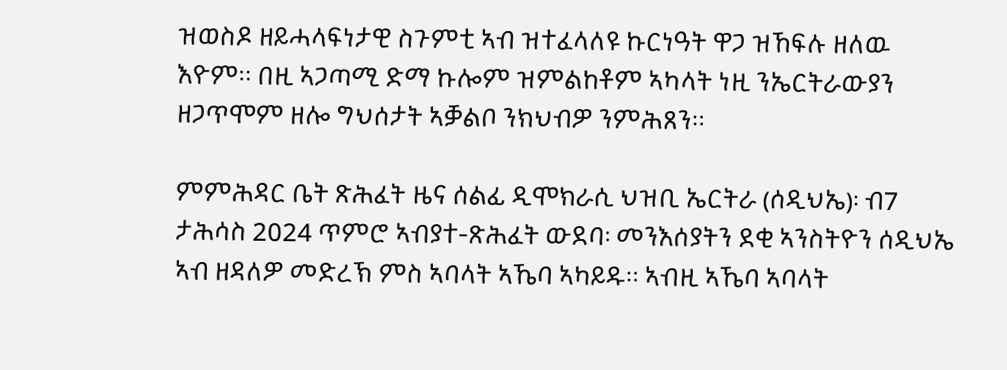ዝወስዶ ዘይሓላፍነታዊ ስጉምቲ ኣብ ዝተፈላለዩ ኩርነዓት ዋጋ ዝኸፍሉ ዘለዉ እዮም። በዚ ኣጋጣሚ ድማ ኩሎም ዝምልከቶም ኣካላት ነዚ ንኤርትራውያን ዘጋጥሞም ዘሎ ግህሰታት ኣቓልቦ ንክህብዎ ንምሕጸን።

ምምሕዳር ቤት ጽሕፈት ዜና ሰልፊ ዲሞክራሲ ህዝቢ ኤርትራ (ሰዲህኤ)፡ ብ7 ታሕሳስ 2024 ጥምሮ ኣብያተ-ጽሕፈት ውደባ፡ መንእሰያትን ደቂ ኣንስትዮን ሰዲህኤ ኣብ ዘዳለዎ መድረኽ ምስ ኣባላት ኣኼባ ኣካይዱ። ኣብዚ ኣኼባ ኣባላት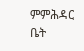ምምሕዳር  ቤት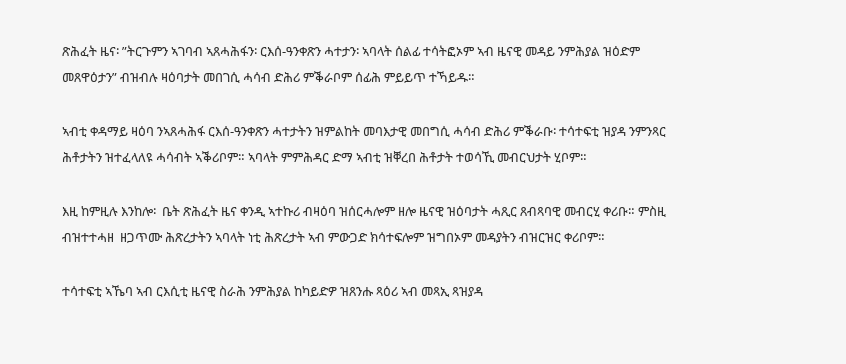ጽሕፈት ዜና፡ ”ትርጉምን ኣገባብ ኣጸሓሕፋን፡ ርእሰ-ዓንቀጽን ሓተታን፡ ኣባላት ሰልፊ ተሳትፎኦም ኣብ ዜናዊ መዳይ ንምሕያል ዝዕድም መጸዋዕታን” ብዝብሉ ዛዕባታት መበገሲ ሓሳብ ድሕሪ ምቕራቦም ሰፊሕ ምይይጥ ተኻይዱ።

ኣብቲ ቀዳማይ ዛዕባ ንኣጸሓሕፋ ርእሰ-ዓንቀጽን ሓተታትን ዝምልከት መባእታዊ መበግሲ ሓሳብ ድሕሪ ምቕራቡ፡ ተሳተፍቲ ዝያዳ ንምንጻር ሕቶታትን ዝተፈላለዩ ሓሳብት ኣቕሪቦም። ኣባላት ምምሕዳር ድማ ኣብቲ ዝቐረበ ሕቶታት ተወሳኺ መብርህታት ሂቦም።

እዚ ከምዚሉ እንከሎ፡  ቤት ጽሕፈት ዜና ቀንዲ ኣተኩሪ ብዛዕባ ዝሰርሓሎም ዘሎ ዜናዊ ዝዕባታት ሓጺር ጸብጻባዊ መብርሂ ቀሪቡ። ምስዚ ብዝተተሓዘ  ዘጋጥሙ ሕጽረታትን ኣባላት ነቲ ሕጽረታት ኣብ ምውጋድ ክሳተፍሎም ዝግበኦም መዳያትን ብዝርዝር ቀሪቦም።

ተሳተፍቲ ኣኼባ ኣብ ርእሲቲ ዜናዊ ስራሕ ንምሕያል ከካይድዎ ዝጸንሑ ጻዕሪ ኣብ መጻኢ ጻዝያዳ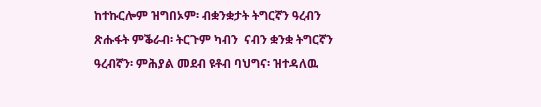ከተኩርሎም ዝግበኦም፡ ብቋንቋታት ትግርኛን ዓረብን ጽሑፋት ምቕራብ፡ ትርጉም ካብን  ናብን ቋንቋ ትግርኛን ዓረብኛን፡ ምሕያል መደብ ዩቶብ ባህግና፡ ዝተዳለዉ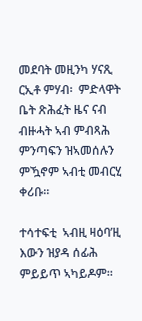መደባት መዚንካ ሃናጺ ርኢቶ ምሃብ፡  ምድላዋት ቤት ጽሕፈት ዜና ናብ ብዙሓት ኣብ ምብጻሕ ምንጣፍን ዝኣመሰሉን ምዃኖም ኣብቲ መብርሂ ቀሪቡ።

ተሳተፍቲ  ኣብዚ ዛዕባ’ዚ እውን ዝያዳ ሰፊሕ ምይይጥ ኣካይዶም።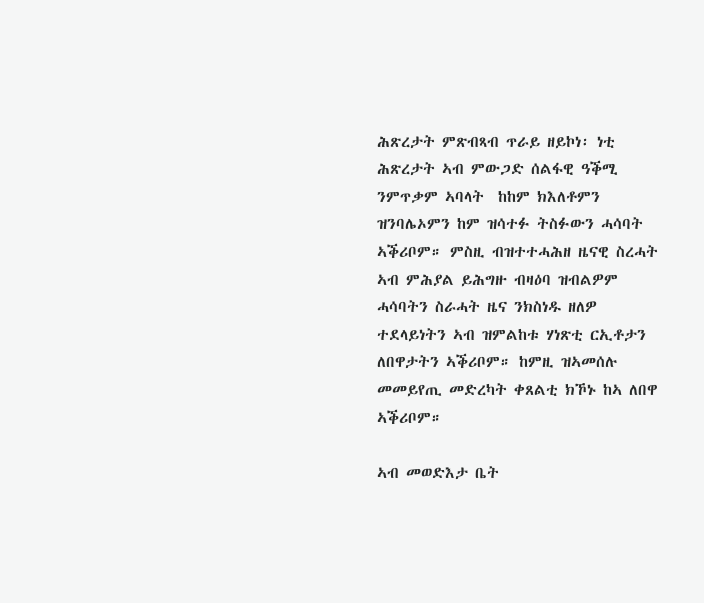ሕጽረታት ምጽብጻብ ጥራይ ዘይኮነ፡ ነቲ ሕጽረታት ኣብ ምውጋድ ሰልፋዊ ዓቕሚ ንምጥቃም ኣባላት  ከከም ክእለቶምን ዝንባሌኦምን ከም ዝሳተፉ ትስፉውን ሓሳባት ኣቕሪቦም። ምስዚ ብዝተተሓሕዘ ዜናዊ ስረሓት ኣብ ምሕያል ይሕግዙ ብዛዕባ ዝብልዎም ሓሳባትን ስራሓት ዜና ንክስነዱ ዘለዎ ተደላይነትን ኣብ ዝምልከቱ ሃነጽቲ ርኢቶታን ለበዋታትን ኣቕሪቦም። ከምዚ ዝኣመሰሉ መመይየጢ መድረካት ቀጸልቲ ክኾኑ ከኣ ለበዋ ኣቕሪቦም።

ኣብ መወድእታ ቤት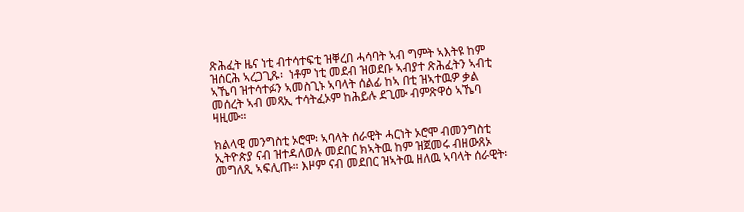ጽሕፈት ዜና ነቲ ብተሳተፍቲ ዝቐረበ ሓሳባት ኣብ ግምት ኣእትዩ ከም ዝሰርሕ ኣረጋጊጹ፡  ነቶም ነቲ መደብ ዝወደቡ ኣብያተ ጽሕፈትን ኣብቲ ኣኼባ ዝተሳተፉን ኣመስጊኑ ኣባላት ሰልፊ ከኣ በቲ ዝኣተዉዎ ቃል መሰረት ኣብ መጻኢ ተሳትፈኦም ከሕይሉ ደጊሙ ብምጽዋዕ ኣኼባ ዛዚሙ።

ክልላዊ መንግስቲ ኦሮሞ፡ ኣባላት ሰራዊት ሓርነት ኦሮሞ ብመንግስቲ ኢትዮጵያ ናብ ዝተዳለወሉ መደበር ክኣትዉ ከም ዝጀመሩ ብዘውጸኦ መግለጺ ኣፍሊጡ። እዞም ናብ መደበር ዝኣትዉ ዘለዉ ኣባላት ሰራዊት፡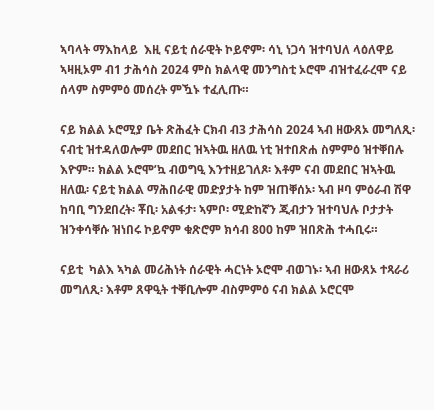ኣባላት ማእከላይ  እዚ ናይቲ ሰራዊት ኮይኖም፡ ሳኒ ነጋሳ ዝተባህለ ላዕለዋይ ኣዛዚኦም ብ1 ታሕሳስ 2024 ምስ ክልላዊ መንግስቲ ኦሮሞ ብዝተፈራረሞ ናይ ሰላም ስምምዕ መሰረት ምዃኑ ተፈሊጡ።

ናይ ክልል ኦሮሚያ ቤት ጽሕፈት ርክብ ብ3 ታሕሳስ 2024 ኣብ ዘውጸኦ መግለጺ፡ ናብቲ ዝተዳለወሎም መደበር ዝኣትዉ ዘለዉ ነቲ ዝተበጽሐ ስምምዕ ዝተቐበሉ እዮም። ክልል ኦሮሞ’ኳ ብወግዒ እንተዘይገለጾ፡ እቶም ናብ መደበር ዝኣትዉ ዘለዉ፡ ናይቲ ክልል ማሕበራዊ መድያታት ከም ዝጠቐሰኦ፡ ኣብ ዞባ ምዕራብ ሽዋ ከባቢ ግንደበረት፡ ቾቢ፡ አልፋታ፡ ኣምቦ፡ ሚድከኛን ጂብታን ዝተባህሉ ቦታታት ዝንቀሳቐሱ ዝነበሩ ኮይኖም ቁጽሮም ክሳብ 800 ከም ዝበጽሕ ተሓቢሩ።

ናይቲ  ካልእ ኣካል መሪሕነት ሰራዊት ሓርነት ኦሮሞ ብወገኑ፡ ኣብ ዘውጸኦ ተጻራሪ መግለጺ፡ እቶም ጸዋዒት ተቐቢሎም ብስምምዕ ናብ ክልል ኦሮርሞ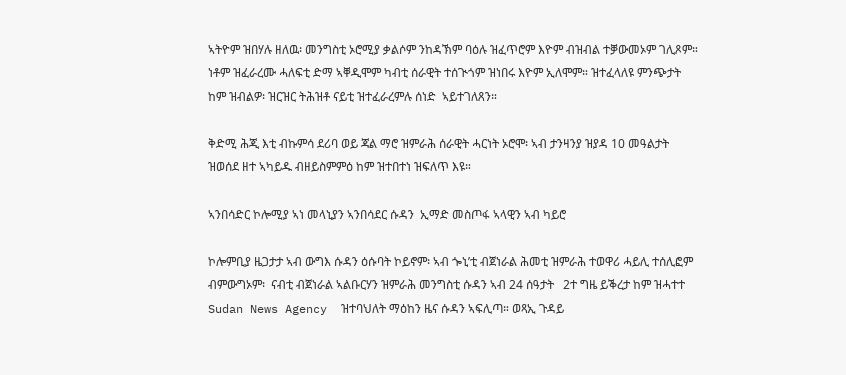ኣትዮም ዝበሃሉ ዘለዉ፡ መንግስቲ ኦሮሚያ ቃልሶም ንከዳኽም ባዕሉ ዝፈጥሮም እዮም ብዝብል ተቓውመኦም ገሊጾም። ነቶም ዝፈራረሙ ሓለፍቲ ድማ ኣቐዲሞም ካብቲ ሰራዊት ተሰጒጎም ዝነበሩ እዮም ኢለሞም። ዝተፈላለዩ ምንጭታት ከም ዝብልዎ፡ ዝርዝር ትሕዝቶ ናይቲ ዝተፈራረምሉ ሰነድ  ኣይተገለጸን።

ቅድሚ ሕጂ እቲ ብኩምሳ ደሪባ ወይ ጃል ማሮ ዝምራሕ ሰራዊት ሓርነት ኦሮሞ፡ ኣብ ታንዛንያ ዝያዳ 10 መዓልታት ዝወሰደ ዘተ ኣካይዱ ብዘይስምምዕ ከም ዝተበተነ ዝፍለጥ እዩ።

ኣንበሳድር ኮሎሚያ ኣነ መላኒያን ኣንበሳደር ሱዳን  ኢማድ መስጦፋ ኣላዊን ኣብ ካይሮ

ኮሎምቢያ ዜጋታታ ኣብ ውግእ ሱዳን ዕሱባት ኮይኖም፡ ኣብ ጐኒ’ቲ ብጀነራል ሕመቲ ዝምራሕ ተወዋሪ ሓይሊ ተሰሊፎም ብምውግኦም፡  ናብቲ ብጀነራል ኣልቡርሃን ዝምራሕ መንግስቲ ሱዳን ኣብ 24 ሰዓታት   2ተ ግዜ ይቕረታ ከም ዝሓተተ Sudan News Agency  ዝተባህለት ማዕከን ዜና ሱዳን ኣፍሊጣ። ወጻኢ ጉዳይ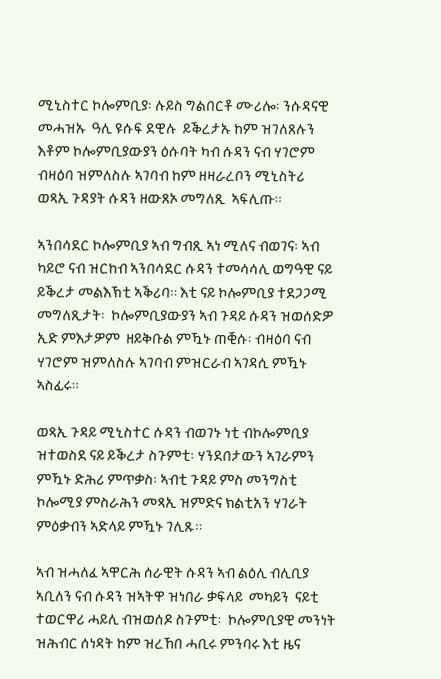ሚኒስተር ኮሎምቢያ፡ ሉይስ ግልበርቶ ሙሪሎ፡ ንሱዳናዊ መሓዝኡ  ዓሊ ዩሱፍ ደዊሉ  ይቕረታኡ ከም ዝገለጸሉን  እቶም ኮሎምቢያውያን ዕሱባት ካብ ሱዳን ናብ ሃገሮም ብዛዕባ ዝምለስሉ ኣገባብ ከም ዘዛራረቦን ሚኒስትሪ ወጻኢ ጉዳያት ሱዳን ዘውጸኦ መግለጺ  ኣፍሊጡ።

ኣንበሳደር ኮሎምቢያ ኣብ ግብጺ ኣነ ሚለና ብወገና፡ ኣብ ካይሮ ናብ ዝርከብ ኣንበሳደር ሱዳን ተመሳሳሊ ወግዓዊ ናይ ይቕረታ መልእኽቲ ኣቕሪባ። እቲ ናይ ኮሎምቢያ ተደጋጋሚ መግለጺታት፡  ኮሎምቢያውያን ኣብ ጉዳይ ሱዳን ዝወሰድዎ ኢድ ምእታዎም  ዘይቅቡል ምዃኑ ጠቒሱ፡ ብዛዕባ ናብ ሃገሮም ዝምለስሉ ኣገባብ ምዝርራብ ኣገዳሲ ምዃኑ ኣስፊሩ።

ወጻኢ ጉዳይ ሚኒስተር ሱዳን ብወገኑ ነቲ ብኮሎምቢያ ዝተወስደ ናይ ይቕረታ ስጉምቲ፡ ሃንደበታውን ኣገራምን ምዃኑ ድሕሪ ምጥቃስ፡ ኣብቲ ጉዳይ ምስ መንግስቲ ኮሎሚያ ምስራሕን መጻኢ ዝምድና ክልቲአን ሃገራት ምዕቃብን ኣድላይ ምዃኑ ገሊጹ።

ኣብ ዝሓለፈ ኣዋርሕ ሰራዊት ሱዳን ኣብ ልዕሊ ብሊቢያ ኣቢለን ናብ ሱዳን ዝኣትዋ ዝነበራ ቃፍላይ  መካይን  ናይቲ ተወርዋሪ ሓይሊ ብዝወሰዶ ስጉምቲ፡  ኮሎምቢያዊ መንነት  ዝሕብር ሰነዳት ከም ዝረኸበ ሓቢሩ ምንባሩ እቲ ዜና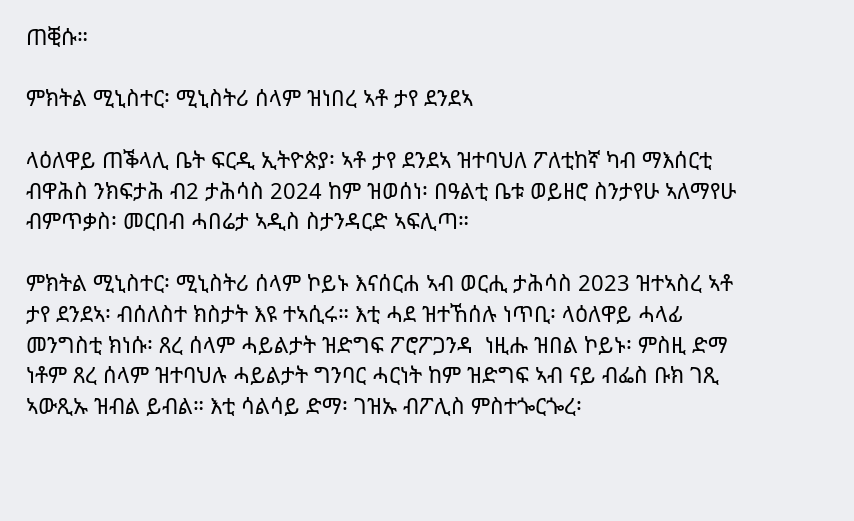ጠቒሱ።

ምክትል ሚኒስተር፡ ሚኒስትሪ ሰላም ዝነበረ ኣቶ ታየ ደንደኣ

ላዕለዋይ ጠቕላሊ ቤት ፍርዲ ኢትዮጵያ፡ ኣቶ ታየ ደንደኣ ዝተባህለ ፖለቲከኛ ካብ ማእሰርቲ ብዋሕስ ንክፍታሕ ብ2 ታሕሳስ 2024 ከም ዝወሰነ፡ በዓልቲ ቤቱ ወይዘሮ ስንታየሁ ኣለማየሁ ብምጥቃስ፡ መርበብ ሓበሬታ ኣዲስ ስታንዳርድ ኣፍሊጣ።

ምክትል ሚኒስተር፡ ሚኒስትሪ ሰላም ኮይኑ እናሰርሐ ኣብ ወርሒ ታሕሳስ 2023 ዝተኣስረ ኣቶ ታየ ደንደኣ፡ ብሰለስተ ክስታት እዩ ተኣሲሩ። እቲ ሓደ ዝተኸሰሉ ነጥቢ፡ ላዕለዋይ ሓላፊ መንግስቲ ክነሱ፡ ጸረ ሰላም ሓይልታት ዝድግፍ ፖሮፖጋንዳ  ነዚሑ ዝበል ኮይኑ፡ ምስዚ ድማ ነቶም ጸረ ሰላም ዝተባህሉ ሓይልታት ግንባር ሓርነት ከም ዝድግፍ ኣብ ናይ ብፌስ ቡክ ገጺ ኣውጺኡ ዝብል ይብል። እቲ ሳልሳይ ድማ፡ ገዝኡ ብፖሊስ ምስተጐርጐረ፡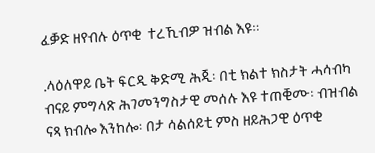ፈቓድ ዘየብሉ ዕጥቂ  ተረኺብዎ ዝብል እዩ።

.ላዕለዋይ ቤት ፍርዲ ቅድሚ ሕጂ፡ በቲ ክልተ ክስታት ሓሳብካ ብናይ ምግላጽ ሕገመንግስታዊ መሰሉ እዩ ተጠቒሙ፡ ብዝብል ናጻ ክብሎ እንከሎ፡ በታ ሳልሰይቲ ምስ ዘይሕጋዊ ዕጥቂ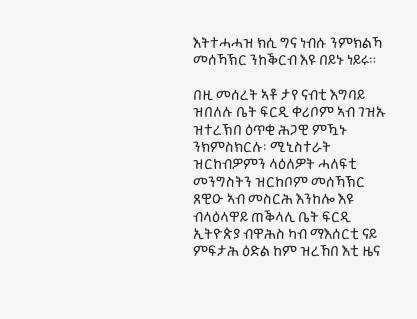እትተሓሓዝ ክሲ ግና ነብሱ ንምክልኻ መሰኻኽር ንከቕርብ እዩ በይኑ ነይሩ።

በዚ መሰረት ኣቶ ታየ ናብቲ እግባይ ዝበለሉ ቤት ፍርዲ ቀሪቦም ኣብ ገዝኡ ዝተረኽበ ዕጥቂ ሕጋዊ ምዃኑ ንክምስክርሉ፡ ሚኒስተራት ዝርከብዎምን ላዕለዎት ሓለፍቲ መንግስትን ዝርከቦም መሰኻኽር ጸዊዑ ኣብ መስርሕ እንከሎ እዩ ብላዕላዋይ ጠቕላሊ ቤት ፍርዲ ኢትዮጵያ ብዋሕስ ካብ ማእሰርቲ ናይ ምፍታሕ ዕድል ከም ዝረኸበ እቲ ዜና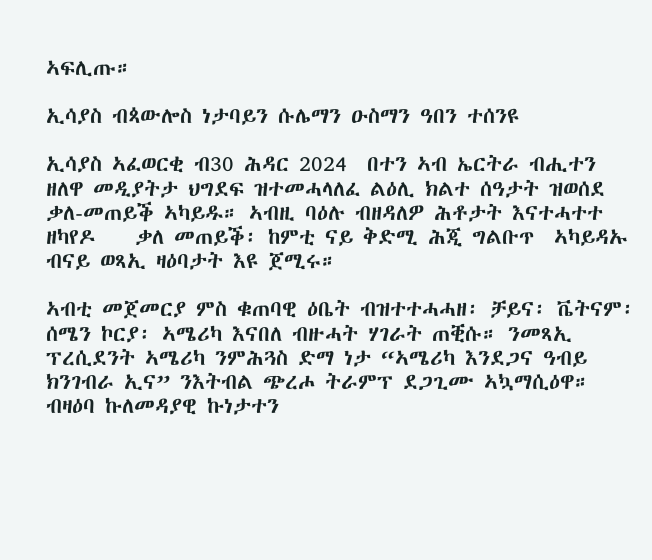ኣፍሊጡ።

ኢሳያስ ብጳውሎስ ነታባይን ሱሌማን ዑስማን ዓበን ተሰንዩ

ኢሳያስ ኣፈወርቂ ብ30 ሕዳር 2024  በተን ኣብ ኤርትራ ብሒተን ዘለዋ መዲያትታ ህግደፍ ዝተመሓላለፈ ልዕሊ ክልተ ሰዓታት ዝወሰደ ቃለ-መጠይቕ ኣካይዱ። ኣብዚ ባዕሉ ብዘዳለዎ ሕቶታት እናተሓተተ ዘካየዶ    ቃለ መጠይቕ፡ ከምቲ ናይ ቅድሚ ሕጂ ግልቡጥ  ኣካይዳኡ ብናይ ወጻኢ ዛዕባታት እዩ ጀሚሩ።

ኣብቲ መጀመርያ ምስ ቁጠባዊ ዕቤት ብዝተተሓሓዘ፡ ቻይና፡ ቬትናም፡ ሰሜን ኮርያ፡ ኣሜሪካ እናበለ ብዙሓት ሃገራት ጠቒሱ። ንመጻኢ ፕረሲደንት ኣሜሪካ ንምሕጓስ ድማ ነታ “ኣሜሪካ እንደጋና ዓብይ ክንገብራ ኢና” ንእትብል ጭረሖ ትራምፕ ደጋጊሙ ኣኳማሲዕዋ። ብዛዕባ ኩለመዳያዊ ኩነታተን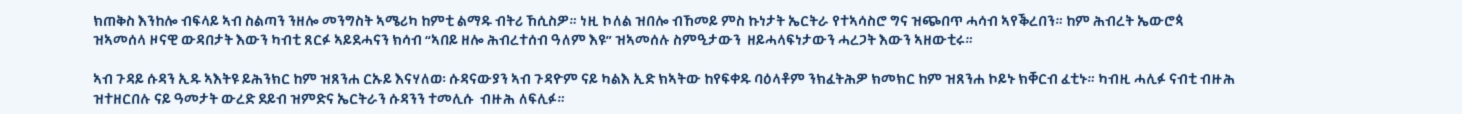ክጠቅስ እንከሎ ብፍላይ ኣብ ስልጣን ንዘሎ መንግስት ኣሜሪካ ከምቲ ልማዱ ብትሪ ኸሲስዎ። ነዚ ኮለል ዝበሎ ብኸመይ ምስ ኩነታት ኤርትራ የተኣሳስሮ ግና ዝጭበጥ ሓሳብ ኣየቕረበን። ከም ሕብረት ኤውሮጳ ዝኣመሰላ ዞናዊ ውዳበታት እውን ካብቲ ጸርፉ ኣይደሓናን ክሳብ “ኣበይ ዘሎ ሕብረተሰብ ዓለም እዩ” ዝኣመሰሉ ስምዒታውን  ዘይሓላፍነታውን ሓረጋት እውን ኣዘውቲሩ።

ኣብ ጉዳይ ሱዳን ኢዱ ኣእትዩ ይሕንክር ከም ዝጸንሐ ርኡይ እናሃለወ፡ ሱዳናውያን ኣብ ጉዳዮም ናይ ካልእ ኢድ ክኣትው ከየፍቀዱ ባዕላቶም ንክፈትሕዎ ክመክር ከም ዝጸንሐ ኮይኑ ክቐርብ ፈቲኑ። ካብዚ ሓሊፉ ናብቲ ብዙሕ ዝተዘርበሉ ናይ ዓመታት ውረድ ደይብ ዝምድና ኤርትራን ሱዳንን ተመሊሱ  ብዙሕ ለፍሊፉ።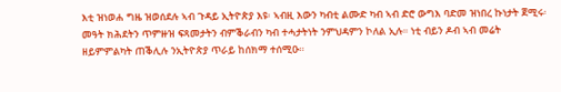እቲ ዝነወሐ ግዜ ዝወሰደሉ ኣብ ጉዳይ ኢትዮጵያ እዩ፡ ኣብዚ እውን ካብቲ ልሙድ ካብ ኣብ ድሮ ውግእ ባድመ ዝነበረ ኩነታት ጀሚሩ፡ መዓት ክሕደትን ጥምዙዝ ፍጻመታትን ብምቕራብን ካብ ተሓታትነት ንምህዳምን ኮለል ኢሉ። ነቲ ብይን ዶብ ኣብ መሬት ዘይምምልካት ጠቕሊሉ ንኢትዮጵያ ጥራይ ከሰክማ ተሰሚዑ።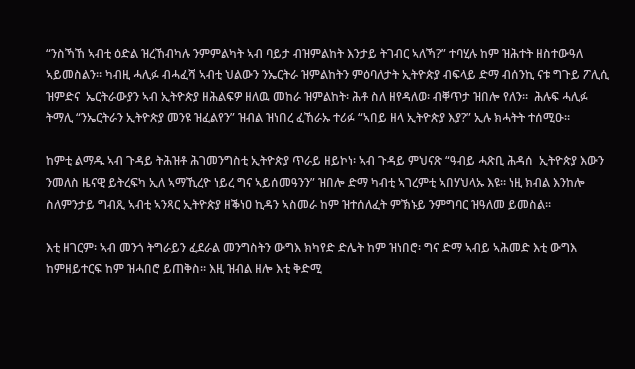“ንስኻኸ ኣብቲ ዕድል ዝረኸብካሉ ንምምልካት ኣብ ባይታ ብዝምልከት እንታይ ትገብር ኣለኻ?” ተባሂሉ ከም ዝሕተት ዘስተውዓለ ኣይመስልን። ካብዚ ሓሊፉ ብሓፈሻ ኣብቲ ህልውን ንኤርትራ ዝምልከትን ምዕባለታት ኢትዮጵያ ብፍላይ ድማ ብሰንኪ ናቱ ግጉይ ፖሊሲ ዝምድና  ኤርትራውያን ኣብ ኢትዮጵያ ዘሕልፍዎ ዘለዉ መከራ ዝምልከት፡ ሕቶ ስለ ዘየዳለወ፡ ብቐጥታ ዝበሎ የለን።  ሕሉፍ ሓሊፉ  ትማሊ “ንኤርትራን ኢትዮጵያ መንዩ ዝፈልየን” ዝብል ዝነበረ ፈኸራኡ ተሪፉ “ኣበይ ዘላ ኢትዮጵያ እያ?” ኢሉ ክሓትት ተሰሚዑ።

ከምቲ ልማዱ ኣብ ጉዳይ ትሕዝቶ ሕገመንግስቲ ኢትዮጵያ ጥራይ ዘይኮነ፡ ኣብ ጉዳይ ምህናጽ “ዓብይ ሓጽቢ ሕዳሰ  ኢትዮጵያ እውን ንመለስ ዜናዊ ይትረፍካ ኢለ ኣማኺረዮ ነይረ ግና ኣይሰመዓንን” ዝበሎ ድማ ካብቲ ኣገረምቲ ኣበሃህላኡ እዩ። ነዚ ክብል እንከሎ ስለምንታይ ግብጺ ኣብቲ ኣንጻር ኢትዮጵያ ዘቕነዐ ኪዳን ኣስመራ ከም ዝተሰለፈት ምኽኑይ ንምግባር ዝዓለመ ይመስል።

እቲ ዘገርም፡ ኣብ መንጎ ትግራይን ፈደራል መንግስትን ውግእ ክካየድ ድሌት ከም ዝነበሮ፡ ግና ድማ ኣብይ ኣሕመድ እቲ ውግእ ከምዘይተርፍ ከም ዝሓበሮ ይጠቅስ። እዚ ዝብል ዘሎ እቲ ቅድሚ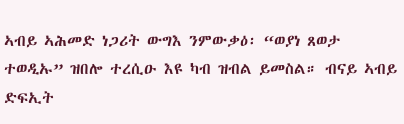ኣብይ ኣሕመድ ነጋሪት ውግእ ንምውቃዕ፡ “ወያነ ጸወታ ተወዲኡ” ዝበሎ ተረሲዑ እዩ ካብ ዝብል ይመስል። ብናይ ኣብይ ድፍኢት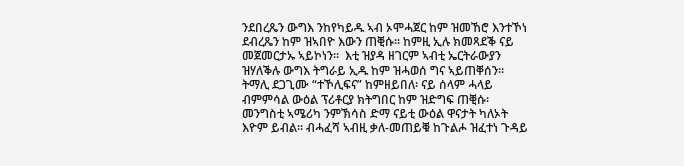ንደበረጼን ውግእ ንከየካይዱ ኣብ ኦሞሓጀር ከም ዝመኸሮ እንተኾነ ደብረጼን ከም ዝኣበዮ እውን ጠቒሱ። ከምዚ ኢሉ ክመጻደቕ ናይ መጀመርታኡ ኣይኮነን።  እቲ ዝያዳ ዘገርም ኣብቲ ኤርትራውያን ዝሃለቕሉ ውግእ ትግራይ ኢዱ ከም ዝሓወሰ ግና ኣይጠቐሰን። ትማሊ ደጋጊሙ “ተኾሊፍና” ከምዘይበለ፡ ናይ ሰላም ሓላይ ብምምሳል ውዕል ፕሪቶርያ ክትግበር ከም ዝድግፍ ጠቒሱ፡ መንግስቲ ኣሜሪካ ንምኽሳስ ድማ ናይቲ ውዕል ዋናታት ካለኦት እዮም ይብል። ብሓፈሻ ኣብዚ ቃለ-መጠይቑ ከጉልሖ ዝፈተነ ጉዳይ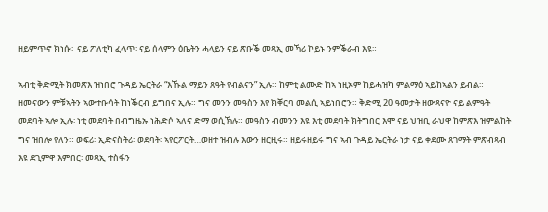ዘይምጥኖ ክነሱ፡  ናይ ፖለቲካ ፈላጥ፡ ናይ ሰላምን ዕቤትን ሓላይን ናይ ጽቡቕ መጻኢ መኻሪ ኮይኑ ንምቕራብ እዩ።

ኣብቲ ቅድሚት ክመጽእ ዝነበሮ ጉዳይ ኤርትራ “እኹል ማይን ጸዓት የብልናን” ኢሉ። ከምቲ ልሙድ ከኣ ነዚኦም ከይሓዝካ ምልማዕ ኣይከኣልን ይብል። ዘመናውን ምቹኣትን ኣውተቡሳት ከነቕርብ ይግበና ኢሉ። ግና መንን መዓስን እየ ክቐርባ መልሲ ኣይነበሮን። ቅድሚ 20 ዓመታት ዘውጻናዮ ናይ ልምዓት መደባት ኣሎ ኢሉ፡ ነቲ መደባት በብግዜኡ ነሕድሶ ኣለና ድማ ወሲኽሉ። መዓስን ብመንን እዩ እቲ መደባት ክትግበር እሞ ናይ ህዝቢ ራህዋ ከምጽእ ዝምልከት ግና ዝበሎ የለን። ወፍሪ፡ ኢድናስትሪ፡ ወደባት፡ ኣየርፖርት…ወዘተ ዝብሉ እውን ዘርዚሩ። ዘይሩዘይሩ ግና ኣብ ጉዳይ ኤርትራ ነታ ናይ ቀደሙ ጸገማት ምጽብጻብ እዩ ደጊምዋ እምበር፡ መጻኢ ተስፋን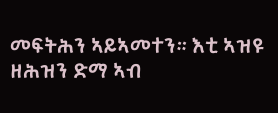መፍትሕን ኣይኣመተን። እቲ ኣዝዩ ዘሕዝን ድማ ኣብ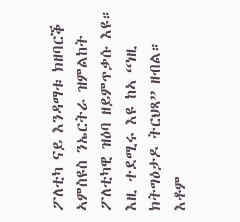ፖለቲካ ናይ እንዳማቱ ክዘባርቕ ኣምስዩስ ንኤርትራ ዝምልከት ፖለቲካዊ ዝዕባ ዘይምጥቃሱ እዩ። እዚ ተደሚሩ እዩ ከኣ “ነዚ ክትግዕታዶ ትርህጻ” ዘብል። እቶም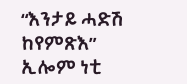“እንታይ ሓድሽ ከየምጽእ” ኢሎም ነቲ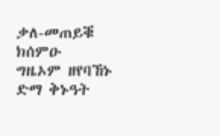ቃለ-መጠይቑ ክሰምዑ ግዜኦም ዘየባኸኑ  ድማ ቅኑዓት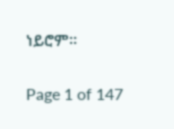ነይሮም።

Page 1 of 147